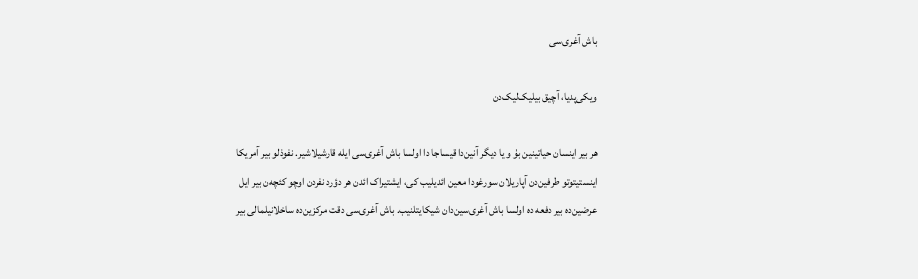باش آغری‌سی

ویکی‌پدیا، آچیق بیلیک‌لیک‌دن

هر بیر اینسان حیاتینین بۇ و یا دیگر آنین‌دا قیساجا دا اولسا باش آغری‌سی ایله قارشیلاشیر. نفوذلو بیر آمریکا اینستیتوتو طرفین‌دن آپاریلان سورغودا معین ائدیلیب کی، ایشتیراک ائدن هر دؤرد نفردن اوچو کئچه‌ن بیر ایل عرضین‌ده بیر دفعه ده اولسا باش آغری‌سین‌دان شیکایتلنیب. باش آغری‌سی دقت مرکزین‌ده ساخلانیلمالی بیر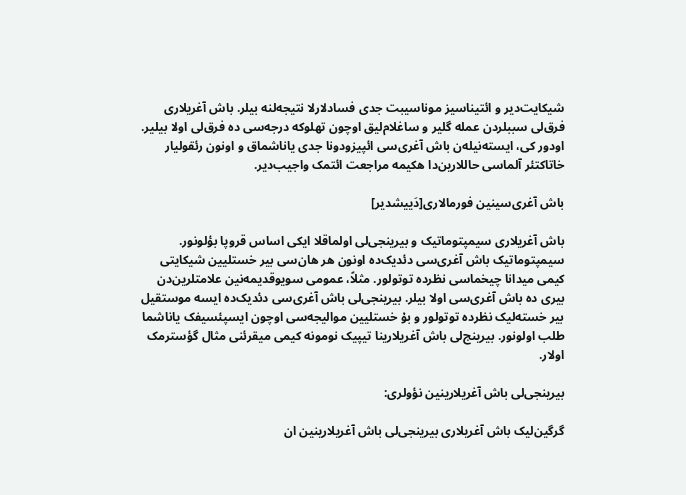شیکایت‌دیر و ائتیناسیز موناسیبت جدی فسادلارلا نتیجه‌لنه بیلر. باش آغریلاری فرق‌لی سببلردن عمله گلیر و ساغلام‌لیق اوچون تهلوکه درجه‌سی ده فرق‌لی اولا بیلیر. اودور کی، ایسته‌نیله‌ن باش آغری‌سی ائپیزودونا جدی یاناشماق و اونون رئقولیار خاتاکتئر آلماسی حاللارین‌دا هکیمه مراجعت ائتمک واجیب‌دیر.

باش آغری‌سینین فورمالاری[دَییشدیر]

باش آغریلاری سیمپتوماتیک و بیرینجی‌لی اولماقلا ایکی اساس قروپا بؤلونور. سیمپتوماتیک باش آغری‌سی دئدیک‌ده اونون هر هان‌سی بیر خستلیین شیکایتی کیمی میدانا چیخماسی نظرده توتولور. مثلاً، عمومی سویوقدیمه‌نین علامتلرین‌دن بیری ده باش آغری‌سی اولا بیلر. بیرینجی‌لی باش آغری‌سی دئدیک‌ده ایسه موستقیل بیر خسته‌لیک نظرده توتولور و بۇ خستلیین موالیجه‌سی اوچون ایسپئسیفک یاناشما طلب اولونور. بیرینج‌لی باش آغریلارینا تیپیک نومونه کیمی میقرئنی مثال گؤسترمک اولار.

بیرینجی‌لی باش آغریلارینین نؤولری:

گرگین‌لیک باش آغریلاری بیرینجی‌لی باش آغریلارینین ان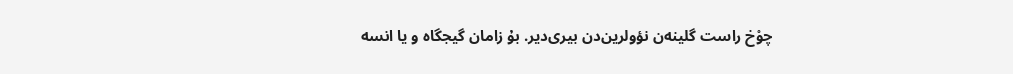چوْخ راست گلینه‌ن نؤولرین‌دن بیری‌دیر. بۇ زامان گیجگاه و یا انسه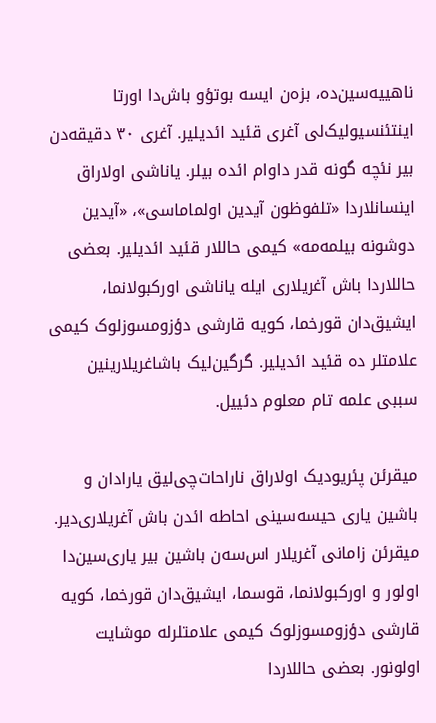ناهییه‌سین‌ده، بزه‌ن ایسه بوتؤو باش‌دا اورتا اینتئنسیولیک‌لی آغری قئید ائدیلیر. آغری ۳۰ دقیقه‌دن بیر نئچه گونه قدر داوام ائده بیلر. یاناشی اولاراق اینسانلاردا «تلفوظون آیدین اولماماسی»، «آیدین دوشونه بیلمه‌مه» کیمی حاللار قئید ائدیلیر. بعضی حاللاردا باش آغریلاری ایله یاناشی اورکبولانما، ایشیق‌دان قورخما، کویه قارشی دؤزومسوزلوک کیمی علامتلر ده قئید ائدیلیر. گرگین‌لیک باشاغریلارینین سببی علمه تام معلوم دئییل.

میقرئن پئریودیک اولاراق ناراحات‌چی‌لیق یارادان و باشین یاری حیسه‌سینی احاطه ائدن باش آغریلاری‌دیر. میقرئن زامانی آغریلار اس‌سه‌ن باشین بیر یاری‌سین‌دا اولور و اورکبولانما، قوسما، ایشیق‌دان قورخما، کویه قارشی دؤزومسوزلوک کیمی علامتلرله موشایت اولونور. بعضی حاللاردا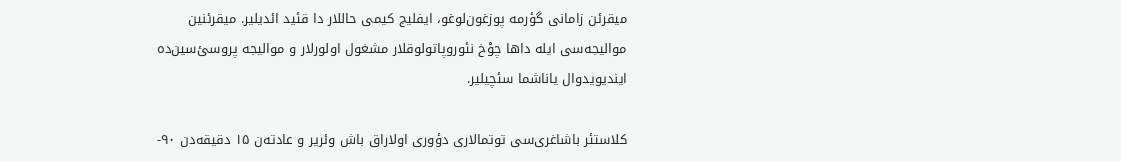میقرئن زامانی گؤرمه پوزغون‌لوغو، ایفلیج کیمی حاللار دا قئید ائدیلیر. میقرئنین موالیجه‌سی ایله داها چوْخ نئوروپاتولوقلار مشغول اولورلار و موالیجه پروسئ‌سین‌ده ایندیویدوال یاناشما سئچیلیر.

کلاستئر باشاغری‌سی توتمالاری دؤوری اولاراق باش وئریر و عادته‌ن ۱۵ دقیقه‌دن ۹۰-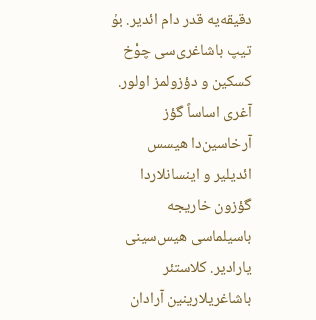دقیقه‌یه قدر دام ائدیر. بۇ تیپ باشاغری‌سی چوْخ کسکین و دؤزولمز اولور. آغری اساساً گؤز آرخاسین‌دا هیسس ائدیلیر و اینسانلاردا گؤزون خاریجه باسیلماسی هیس‌سینی یارادیر. کلاستئر باشاغریلارینین آرادان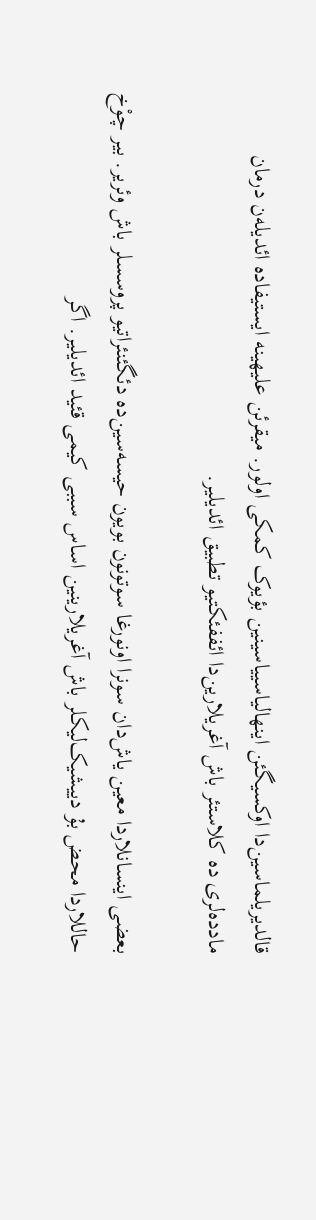قالدیریلماسین‌دا اوکسیگئن اینهالیاسییاسینین بؤیوک کمکی اولور. میقرئن علیهینه ایستیفاده ائدیله‌ن درمان مادده‌لری ده کلاستئر باش آغریلارین‌دا ائففئکتیو تطبیق ائدیلیر.

بعضی اینسانلاردا معین یاش‌دان سونرا اونورغا سوتونون بویون حیسه‌سین‌ده دئگئنئراتیو پروسسلر باش وئریر. بیر چوْخ حاللاردا محض بۇ دییشیک‌لیکلر باش آغریلارینین اساس سببی کیمی قئید ائدیلیر. اگر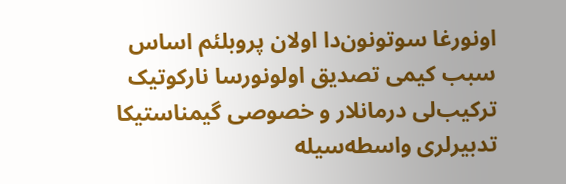اونورغا سوتونون‌دا اولان پروبلئم اساس سبب کیمی تصدیق اولونورسا نارکوتیک ترکیب‌لی درمانلار و خصوصی گیمناستیکا تدبیرلری واسطه‌سیله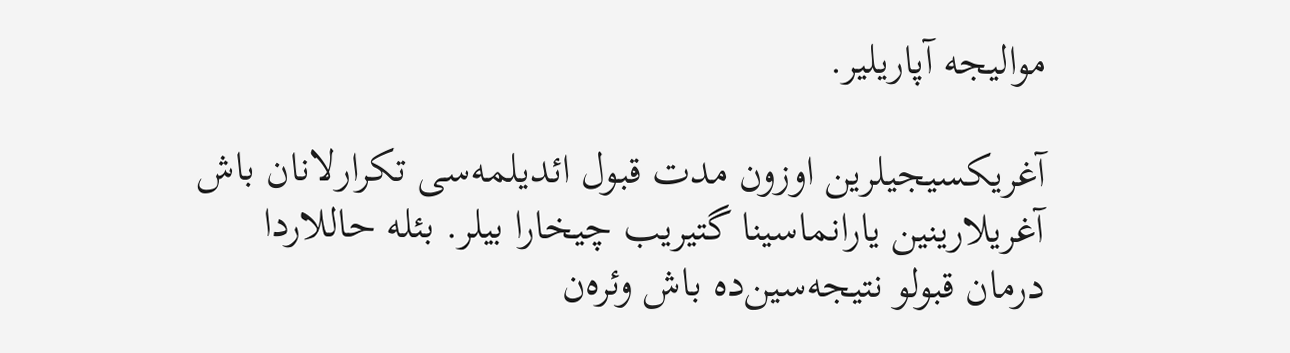موالیجه آپاریلیر.

آغریکسیجیلرین اوزون مدت قبول ائدیلمه‌سی تکرارلانان باش آغریلارینین یارانماسینا گتیریب چیخارا بیلر. بئله حاللاردا درمان قبولو نتیجه‌سین‌ده باش وئره‌ن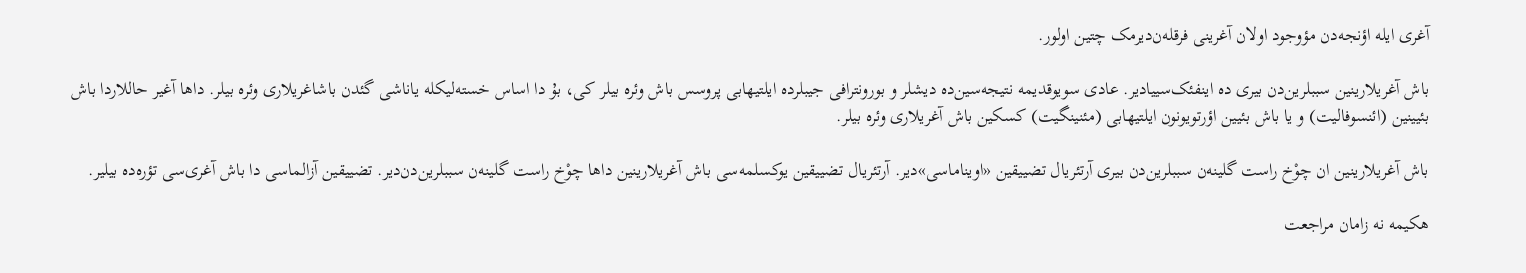آغری ایله اؤنجه‌دن مؤوجود اولان آغرینی فرقله‌ن‌دیرمک چتین اولور.

باش آغریلارینین سببلرین‌دن بیری ده اینفئک‌سییادیر. عادی سویوقدیمه نتیجه‌سین‌ده دیشلر و بورونترافی جیبلرده ایلتیهابی پروسس باش وئره بیلر کی، بۇ دا اساس خسته‌لیکله یاناشی گئدن باشاغریلاری وئره بیلر. داها آغیر حاللاردا باش بئیینین (ائنسوفالیت) و یا باش بئیین اؤرتویونون ایلتیهابی (مئنینگیت) کسکین باش آغریلاری وئره بیلر.

باش آغریلارینین ان چوْخ راست گلینه‌ن سببلرین‌دن بیری آرتئریال تضییقین «اویناماسی»دیر. آرتئریال تضییقین یوکسلمه‌سی باش آغریلارینین داها چوْخ راست گلینه‌ن سببلرین‌دن‌دیر. تضییقین آزالماسی دا باش آغری‌سی تؤره‌ده بیلیر.

هکیمه نه زامان مراجعت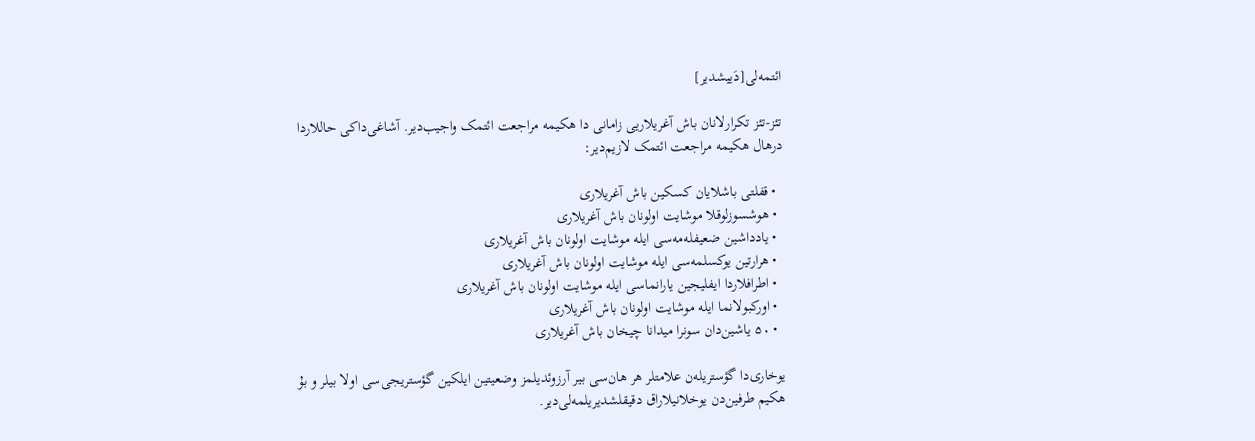ائتمه‌لی[دَییشدیر]

تئز-تئز تکرارلانان باش آغریلاریی زامانی دا هکیمه مراجعت ائتمک واجیب‌دیر. آشاغی‌داکی حاللاردا درهال هکیمه مراجعت ائتمک لازیم‌دیر:

  • قفلتی باشلایان کسکین باش آغریلاری
  • هوشسوزلوقلا موشایت اولونان باش آغریلاری
  • یادداشین ضعیفله‌مه‌سی ایله موشایت اولونان باش آغریلاری
  • هرارتین یوکسلمه‌سی ایله موشایت اولونان باش آغریلاری
  • اطرافلاردا ایفلیجین یارانماسی ایله موشایت اولونان باش آغریلاری
  • اورکبولانما ایله موشایت اولونان باش آغریلاری
  • ۵۰ یاشین‌دان سونرا میدانا چیخان باش آغریلاری

یوخاری‌دا گؤستریله‌ن علامتلر هر هان‌سی بیر آرزوئدیلمز وضعیتین ایلکین گؤستریجی‌سی اولا بیلر و بۇ هکیم طرفین‌دن یوخلانیلاراق دقیقلشدیریلمه‌لی‌دیر.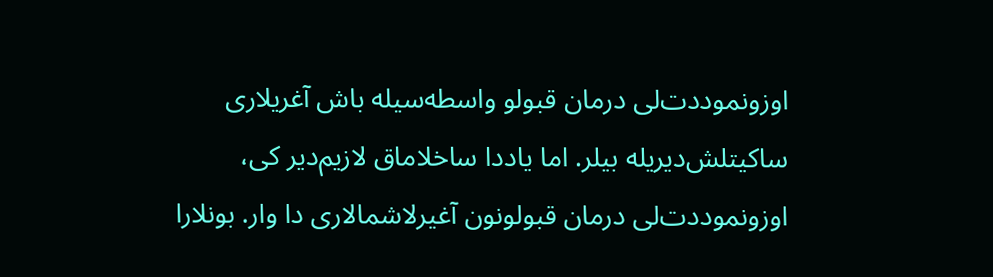اوزونموددت‌لی درمان قبولو واسطه‌سیله باش آغریلاری ساکیتلش‌دیریله بیلر. اما یاددا ساخلاماق لازیم‌دیر کی، اوزونموددت‌لی درمان قبولونون آغیرلاشمالاری دا وار. بونلارا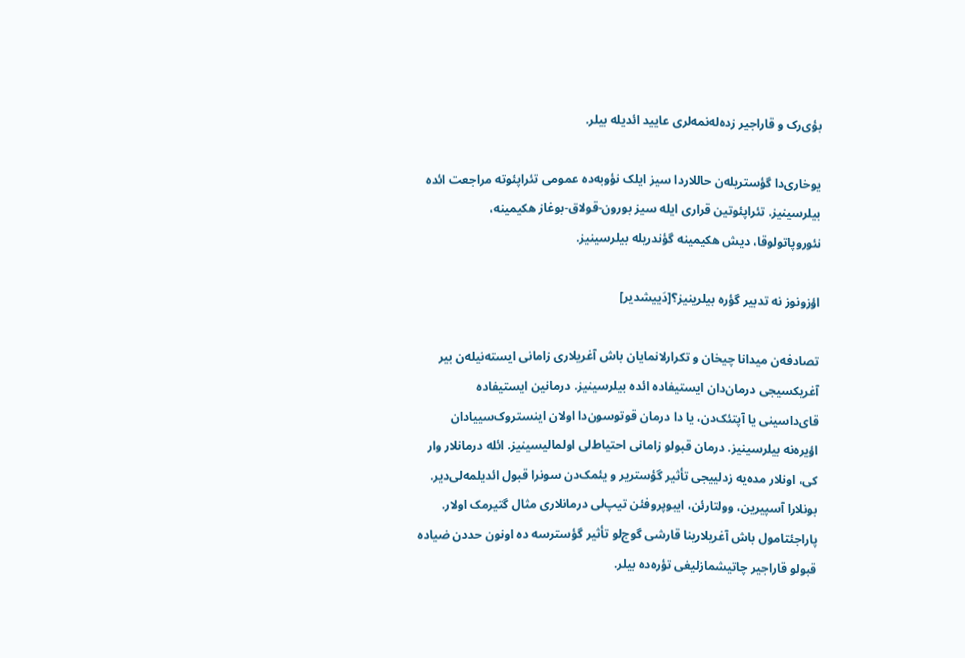بؤی‌رک و قاراجیر زده‌له‌نمه‌لری عایید ائدیله بیلر.

یوخاری‌دا گؤستریله‌ن حاللاردا سیز ایلک نؤوبه‌ده عمومی تئراپئوته مراجعت ائده بیلرسینیز. تئراپئوتین قراری ایله سیز بورون-قولاق-بوغاز هکیمینه، نئوروپاتولوقا، دیش هکیمینه گؤندریله بیلرسینیز.

اؤزونوز نه تدبیر گؤره بیلرینیز؟[دَییشدیر]

تصادفه‌ن میدانا چیخان و تکرارلانمایان باش آغریلاری زامانی ایسته‌نیله‌ن بیر آغریکسیجی درمان‌دان ایستیفاده ائده بیلرسینیز. درمانین ایستیفاده قای‌داسینی یا آپتئک‌دن، یا دا درمان قوتوسون‌دا اولان اینستروک‌سییادان اؤیره‌نه بیلرسینیز. درمان قبولو زامانی احتیاط‌لی اولمالیسینیز. ائله درمانلار وار کی، اونلار مده‌یه زدلییجی تأثیر گؤستریر و یئمک‌دن سونرا قبول ائدیلمه‌لی‌دیر. بونلارا آسپیرین، وولتارئن، ایبوپروفئن تیپ‌لی درمانلاری مثال گتیرمک اولار. پاراجئتامول باش آغریلارینا قارشی گوج‌لو تأثیر گؤسترسه ده اونون حددن ضیاده قبولو قاراجیر چاتیشمازلیغی تؤره‌ده بیلر.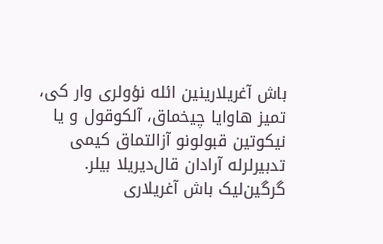باش آغریلارینین ائله نؤولری وار کی، تمیز هاوایا چیخماق، آلکوقول و یا نیکوتین قبولونو آزالتماق کیمی تدبیرلرله آرادان قال‌دیریلا بیلر. گرگین‌لیک باش آغریلاری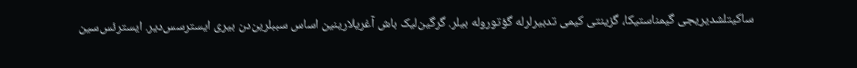ساکیتلشدیریجی گیمناستیکا، گزینتی کیمی تدبیرلرله گؤتوروله بیلر. گرگین‌لیک باش آغریلارینین اساس سببلرین‌دن بیری ایسترسس‌دیر. ایسترئس‌سین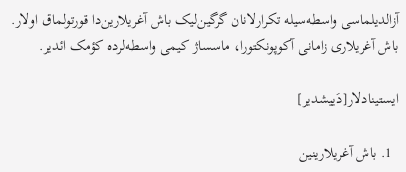آزالدیلماسی واسطه‌سیله تکرارلانان گرگین‌لیک باش آغریلارین‌دا قورتولماق اولار. باش آغریلاری زامانی آکوپونکتورا، ماسساژ کیمی واسطه‌لرده کؤمک ائدیر.

ایستینادلار[دَییشدیر]

  1. باش آغریلارینین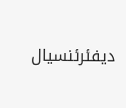دیفئرئنسیال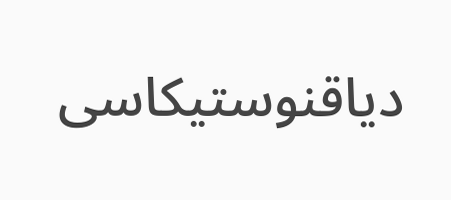دیاقنوستیکاسی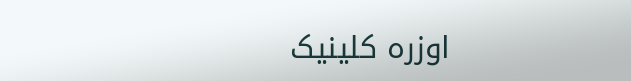اوزره کلینیک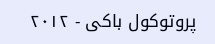پروتوکول باکی - ۲۰۱۲